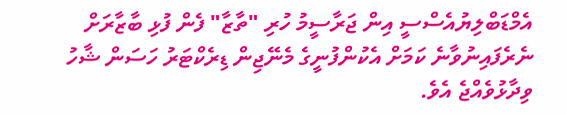އެމްޑަބްލިޔުއެސްސީ އިން ޖަރާސީމު ހުރި "ތާޒާ" ފެން ފުޅި ބާޒާރަށް ނެރެފައިނުވާނެ ކަމަށް އެކުންފުނީގެ މެނޭޖިން ޑިރެކްޓަރު ހަސަން ޝާހު ވިދާޅުވެއްޖެ އެވެ.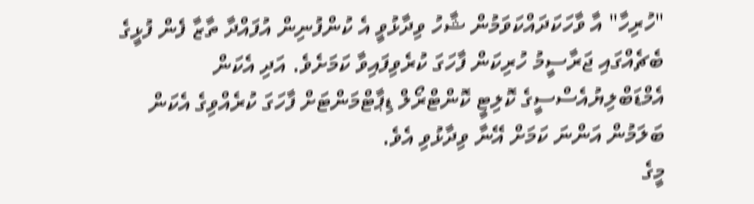"ހުރިހާ" އާ ވާހަކަދައްކަވަމުން ޝާހު ވިދާޅުވީ އެ ކުންފުނިން އުފައްދާ ތާޒާ ފެން ފުޅީގެ ބެޗެއްގައި ޖަރާސީމު ހުރިކަން ފާހަގަ ކުރެވިފައިވާ ކަމަށެވެ. އަދި އެކަން އެމްޑަބްލިޔުއެސްސީގެ ކޮލިޓީ ކޮންޓްރޯލް ޑިޕާޓްމަންޓަށް ފާހަގަ ކުރެއްވިގެ އެކަން ބަލަމުން އަންނަ ކަމަށް އޭނާ ވިދާޅުވި އެވެ.
މީގެ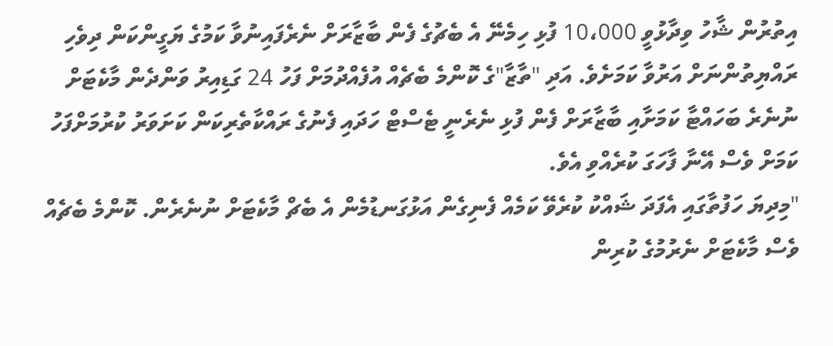އިތުރުން ޝާހު ވިދާޅުވީ 10،000 ފުޅި ހިމެނޭ އެ ބެޗުގެ ފެން ބާޒާރަށް ނެރެފައިނުވާ ކަމުގެ ޔަގީންކަން ދިވެހި ރައްޔިތުންނަށް އަރުވާ ކަމަށެވެ. އަދި "ތާޒާ"ގެ ކޮންމެ ބެޗެއް އުފެއްދުމަށް ފަހު 24 ގަޑިއިރު ވަންދެން މާކެޓަށް ނުނެރެ ބަހައްޓާ ކަމަށާއި ބާޒާރަށް ފެން ފުޅި ނެރެނީ ޓެސްޓް ހަދައި ފެނުގެ ރައްކާތެރިކަން ކަށަވަރު ކުރުމަށްފަހު ކަމަށް ވެސް އޭނާ ފާހަގަ ކުރެއްވި އެވެ.
"މިދިޔަ ހަފުތާގައި އެފަދަ ޝައްކު ކުރެވޭ ކަމެއް ފެނިގެން އަޅުގަނޑުމެން އެ ބެޗް މާކެޓަށް ނުނެރެން. ކޮންމެ ބެޗެއް ވެސް މާކެޓަށް ނެރުމުގެ ކުރިން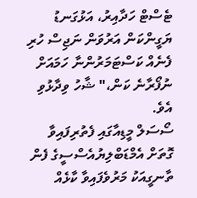ޓެސްޓް ހަދާއިރު، އަޅުގަނޑު ޔަގީންކަން އަރުވަން ނަޖިސް ހުރި ފެނެއް ކަސްޓަމަރުންނާ ހަމައަށް ނުފޯރާނެ ކަން،" ޝާހު ވިދާޅުވި އެވެ.
ސޯސަލް މީޑިއާގައި ފެތުރިފައިވާ ގޮތަށް އެމްޑަބްލިޔުއެސްސީގެ ފެން ތާނގީއަކު މަރުވެފައިވާ ކާޅެއް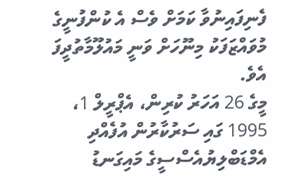ފެނިފައިނުވާ ކަމަށް ވެސް އެ ކުންފުނީގެ މުވައްޒަފަކު މިނޫހަށް ވަނީ މައުލޫމާތުދީފަ އެވެ.
މީގެ 26 އަހަރު ކުރިން، އެޕްރީލް 1، 1995 ގައި ސަރުކާރުން އުފެއްދި އެމްޑަބްލިޔުއެސްސީގެ މައިގަނޑު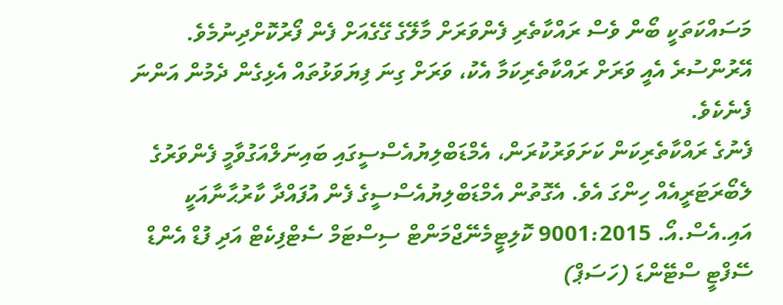މަސައްކަތަކީ ބޯން ވެސް ރައްކާތެރި ފެންވަރަށް މާލޭގެ ގޭގެއަށް ފެން ފޯރުކޮށްދިނުމެވެ. އޭރުންސުރެ އެއީ ވަރަށް ރައްކާތެރިކަމާ އެކު، ވަރަށް ގިނަ ފިޔަވަޅުތައް އެޅިގެން ދެމުން އަންނަ ފެނެކެވެ.
ފެނުގެ ރައްކާތެރިކަން ކަށަވަރުކުރަން، އެމްޑަބްލިޔުއެސްސީގައި ބައިނަލްއަގުވާމީ ފެންވަރުގެ ލެބޯރަޓަރީއެއް ހިންގަ އެވެ. އެގޮތުން އެމްޑަބްލިޔުއެސްސީގެ ފެން އުފައްދާ ކާރުޙާނާއަކީ އައި.އެސް.އޯ. 9001:2015 ކޮލިޓީމެނޭޖްމަންޓް ސިސްޓަމް ސެޓްފިކެޓް އަދި ފުޑް އެންޑް ސޭފްޓީ ސްޓޭންޑަ (ހަސަޕް)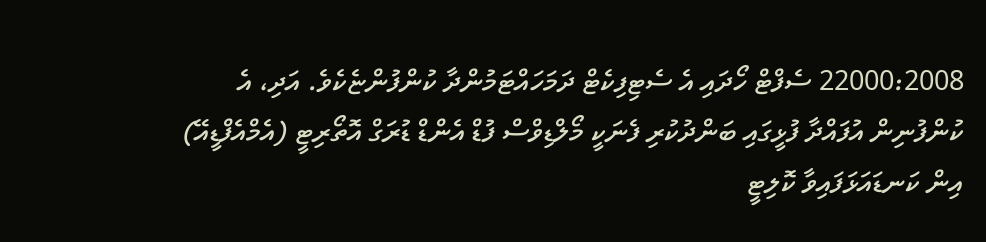22000:2008 ސެފްޓް ހޯދައި އެ ސެޓިފިކެޓް ދަމަހައްޓަމުންދާ ކުންފުންޏެކެވެ. އަދި، އެ ކުންފުނިން އުފައްދާ ފުޅީގައި ބަންދުކުރި ފެނަކީ މޯލްޑިވްސް ފުޑް އެންޑް ޑުރަގް އޮތޯރިޓީ (އެމްއެފްޑީއޭ) އިން ކަނޑައަޅަފައިވާ ކޮލިޓީ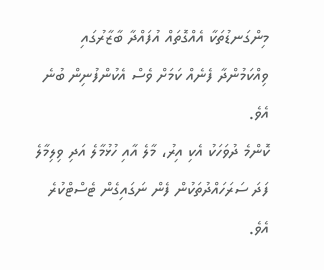މިންގަނޑުތަކާ އެއްގޮތައް އުފައްދާ ބާޒާރުގައި ވިއްކަމުންދާ ފެނެއް ކަމަށް ވެސް އެކުންފުނިން ބުނެ އެވެ.
ކޮންމެ ދުވަހަކު އެކި އިރު، މާލެ އާއި ހުޅުމާލެ އަދި ވިލިމާލެ ފަދަ ސަރަހައްދުތަކުން ފެން ނަގައިގެން ޓެސްޓްކުރެ އެވެ.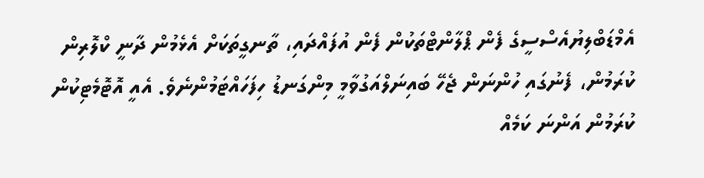އެމްޑަބްލިޔުއެސްސީގެ ފެން ޕްލާންޓްތަކުން ފެން އުފައްދައި، ތާނގީތަކަށް އެޅެމުން ދާނީ ކްލޮރިން ކުރަމުން، ފެނުގައި ހުންނަން ޖެހޭ ބައިނަލްއަގުވާމީ މިންގަނޑު ހިފަހައްޓަމުންނެވެ. އެއީ އޮޓޮމެޓިކުން ކުރަމުން އަންނަ ކަމެއް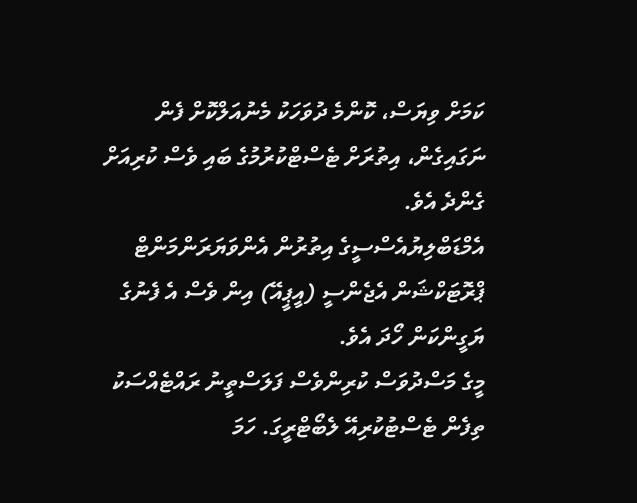ކަމަށް ވިޔަސް، ކޮންމެ ދުވަހަކު މެނުއަލްކޮށް ފެން ނަގައިގެން، އިތުރަށް ޓެސްޓްކުރުމުގެ ބައި ވެސް ކުރިއަށް ގެންދެ އެވެ.
އެމްޑަބްލިޔުއެސްސީގެ އިތުރުން އެންވަޔަރަންމަންޓް ޕްރޮޓަކްޝަން އެޖެންސީ (އީޕީއޭ) އިން ވެސް އެ ފެނުގެ ޔަގީންކަން ހޯދަ އެވެ.
މީގެ މަސްދުވަސް ކުރިންވެސް ފަލަސްތީނު ރައްޓެއްސަކު ތިފެން ޓެސްޓުކުރިއޭ ލެބޯޓްރީގަ. ހަމަ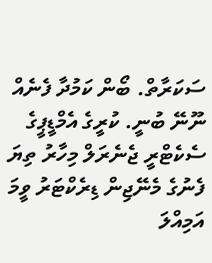ސަކަރާތް. ބޯން ކަމުދާ ފެނެއް ނޫނޭ ބުނީ. ކުރީގެ އެމްޑީޕީގެ ސެކެޓްރީ ޖެނެރަލް މިހާރު ތިޔަ ފެނުގެ މެނޭޖިން ޑިރެކްޓަރު ވީމަ އަމިއްލަ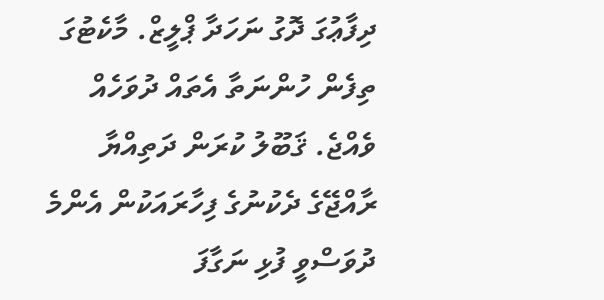ދިފާޢުގަ ދޮގު ނަހަދާ ޕްލީޒް. މާކެޓުގަ ތިފެން ހުންނަތާ އެތައް ދުވަހެއް ވެއްޖެ. ޤަބޫލު ކުރަން ދަތިއްޔާ ރާއްޖޭގެ ދެކުނުގެ ފިހާރައަކުން އެންމެ ދުވަސްވީ ފުޅި ނަގާފަ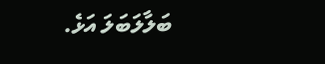ބަލާލަބަލަ އަޅެ.